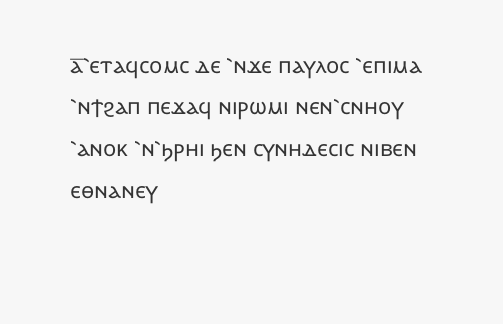ⲁ̅⳿ⲉⲧⲁϥⲥⲟⲙⲥ ⲇⲉ ⳿ⲛϫⲉ ⲡⲁⲩⲗⲟⲥ ⳿ⲉⲡⲓⲙⲁ ⳿ⲛϯϩⲁⲡ ⲡⲉϫⲁϥ ⲛⲓⲣⲱⲙⲓ ⲛⲉⲛ⳿ⲥⲛⲏⲟⲩ ⳿ⲁⲛⲟⲕ ⳿ⲛ⳿ϧⲣⲏⲓ ϧⲉⲛ ⲥⲩⲛⲏⲇⲉⲥⲓⲥ ⲛⲓⲃⲉⲛ ⲉⲑⲛⲁⲛⲉⲩ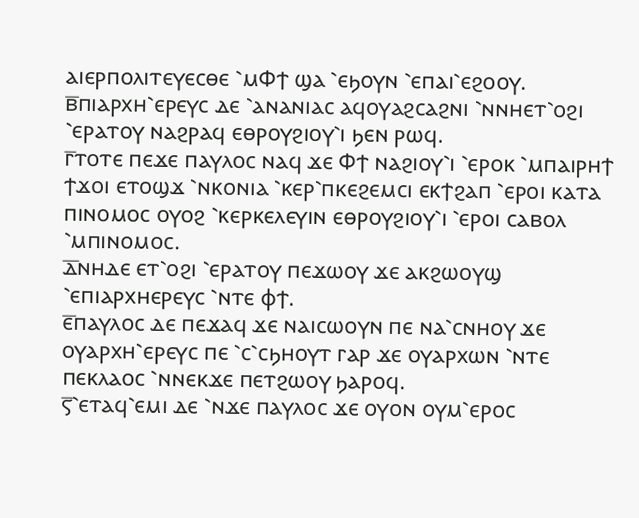ⲁⲓⲉⲣⲡⲟⲗⲓⲧⲉⲩⲉⲥⲑⲉ ⳿ⲙⲪϯ ϣⲁ ⳿ⲉϧⲟⲩⲛ ⳿ⲉⲡⲁⲓ⳿ⲉϩⲟⲟⲩ.
ⲃ̅ⲡⲓⲁⲣⲭⲏ⳿ⲉⲣⲉⲩⲥ ⲇⲉ ⳿ⲁⲛⲁⲛⲓⲁⲥ ⲁϥⲟⲩⲁϩⲥⲁϩⲛⲓ ⳿ⲛⲛⲏⲉⲧ⳿ⲟϩⲓ ⳿ⲉⲣⲁⲧⲟⲩ ⲛⲁϩⲣⲁϥ ⲉⲑⲣⲟⲩϩⲓⲟⲩ⳿ⲓ ϧⲉⲛ ⲣⲱϥ.
ⲅ̅ⲧⲟⲧⲉ ⲡⲉϫⲉ ⲡⲁⲩⲗⲟⲥ ⲛⲁϥ ϫⲉ Ⲫϯ ⲛⲁϩⲓⲟⲩ⳿ⲓ ⳿ⲉⲣⲟⲕ ⳿ⲙⲡⲁⲓⲣⲏϯ ϯϫⲟⲓ ⲉⲧⲟϣϫ ⳿ⲛⲕⲟⲛⲓⲁ ⳿ⲕⲉⲣ⳿ⲡⲕⲉϩⲉⲙⲥⲓ ⲉⲕϯϩⲁⲡ ⳿ⲉⲣⲟⲓ ⲕⲁⲧⲁ ⲡⲓⲛⲟⲙⲟⲥ ⲟⲩⲟϩ ⳿ⲕⲉⲣⲕⲉⲗⲉⲩⲓⲛ ⲉⲑⲣⲟⲩϩⲓⲟⲩ⳿ⲓ ⳿ⲉⲣⲟⲓ ⲥⲁⲃⲟⲗ ⳿ⲙⲡⲓⲛⲟⲙⲟⲥ.
ⲇ̅ⲛⲏⲇⲉ ⲉⲧ⳿ⲟϩⲓ ⳿ⲉⲣⲁⲧⲟⲩ ⲡⲉϫⲱⲟⲩ ϫⲉ ⲁⲕϩⲱⲟⲩϣ ⳿ⲉⲡⲓⲁⲣⲭⲏⲉⲣⲉⲩⲥ ⳿ⲛⲧⲉ ⲫϯ.
ⲉ̅ⲡⲁⲩⲗⲟⲥ ⲇⲉ ⲡⲉϫⲁϥ ϫⲉ ⲛⲁⲓⲥⲱⲟⲩⲛ ⲡⲉ ⲛⲁ⳿ⲥⲛⲏⲟⲩ ϫⲉ ⲟⲩⲁⲣⲭⲏ⳿ⲉⲣⲉⲩⲥ ⲡⲉ ⳿ⲥ⳿ⲥϧⲏⲟⲩⲧ ⲅⲁⲣ ϫⲉ ⲟⲩⲁⲣⲭⲱⲛ ⳿ⲛⲧⲉ ⲡⲉⲕⲗⲁⲟⲥ ⳿ⲛⲛⲉⲕϫⲉ ⲡⲉⲧϩⲱⲟⲩ ϧⲁⲣⲟϥ.
ⲋ̅⳿ⲉⲧⲁϥ⳿ⲉⲙⲓ ⲇⲉ ⳿ⲛϫⲉ ⲡⲁⲩⲗⲟⲥ ϫⲉ ⲟⲩⲟⲛ ⲟⲩⲙ⳿ⲉⲣⲟⲥ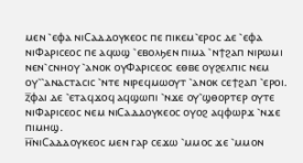ⲙⲉⲛ ⳿ⲉⲫⲁ ⲛⲓⲤⲁⲇⲇⲟⲩⲕⲉⲟⲥ ⲡⲉ ⲡⲓⲕⲉⲙ⳿ⲉⲣⲟⲥ ⲇⲉ ⳿ⲉⲫⲁ ⲛⲓⲪⲁⲣⲓⲥⲉⲟⲥ ⲡⲉ ⲁϥⲱϣ ⳿ⲉⲃⲟⲗϧⲉⲛ ⲡⲓⲙⲁ ⳿ⲛϯϩⲁⲡ ⲛⲓⲣⲱⲙⲓ ⲛⲉⲛ⳿ⲥⲛⲏⲟⲩ ⳿ⲁⲛⲟⲕ ⲟⲩⲪⲁⲣⲓⲥⲉⲟⲥ ⲉⲑⲃⲉ ⲟⲩϩⲉⲗⲡⲓⲥ ⲛⲉⲙ ⲟⲩ⳿⳿ⲁⲛⲁⲥⲧⲁⲥⲓⲥ ⳿ⲛⲧⲉ ⲛⲓⲣⲉϥⲙⲱⲟⲩⲧ ⳿ⲁⲛⲟⲕ ⲥⲉϯϩⲁⲡ ⳿ⲉⲣⲟⲓ.
ⲍ̅ⲫⲁⲓ ⲇⲉ ⳿ⲉⲧⲁϥϫⲟϥ ⲁϥϣⲱⲡⲓ ⳿ⲛϫⲉ ⲟⲩ⳿ϣⲑⲟⲣⲧⲉⲣ ⲟⲩⲧⲉ ⲛⲓⲪⲁⲣⲓⲥⲉⲟⲥ ⲛⲉⲙ ⲛⲓⲤⲁⲇⲇⲟⲩⲕⲉⲟⲥ ⲟⲩⲟϩ ⲁϥⲫⲱⲣϫ ⳿ⲛϫⲉ ⲡⲓⲙⲏϣ.
ⲏ̅ⲛⲓⲤⲁⲇⲇⲟⲩⲕⲉⲟⲥ ⲙⲉⲛ ⲅⲁⲣ ⲥⲉϫⲱ ⳿ⲙⲙⲟⲥ ϫⲉ ⳿ⲙⲙⲟⲛ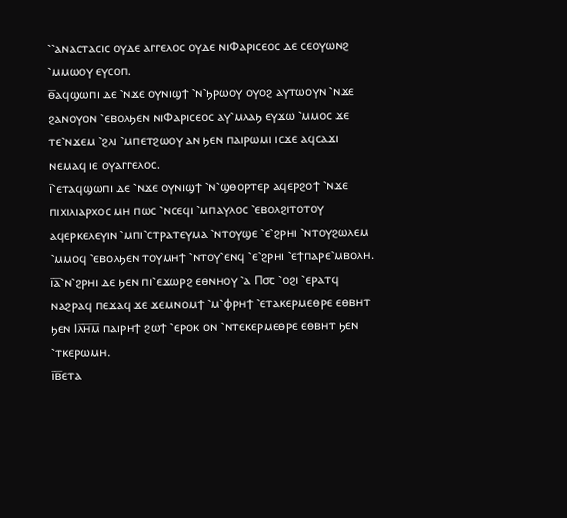⳿⳿ⲁⲛⲁⲥⲧⲁⲥⲓⲥ ⲟⲩⲇⲉ ⲁⲅⲅⲉⲗⲟⲥ ⲟⲩⲇⲉ ⲛⲓⲪⲁⲣⲓⲥⲉⲟⲥ ⲇⲉ ⲥⲉⲟⲩⲱⲛϩ ⳿ⲙⲙⲱⲟⲩ ⲉⲩⲥⲟⲡ.
ⲑ̅ⲁϥϣⲱⲡⲓ ⲇⲉ ⳿ⲛϫⲉ ⲟⲩⲛⲓϣϯ ⳿ⲛ⳿ϧⲣⲱⲟⲩ ⲟⲩⲟϩ ⲁⲩⲧⲱⲟⲩⲛ ⳿ⲛϫⲉ ϩⲁⲛⲟⲩⲟⲛ ⳿ⲉⲃⲟⲗϧⲉⲛ ⲛⲓⲪⲁⲣⲓⲥⲉⲟⲥ ⲁⲩ⳿ⲙⲗⲁϧ ⲉⲩϫⲱ ⳿ⲙⲙⲟⲥ ϫⲉ ⲧⲉ⳿ⲛϫⲉⲙ ⳿ϩⲗⲓ ⳿ⲙⲡⲉⲧϩⲱⲟⲩ ⲁⲛ ϧⲉⲛ ⲡⲁⲓⲣⲱⲙⲓ ⲓⲥϫⲉ ⲁϥⲥⲁϫⲓ ⲛⲉⲙⲁϥ ⲓⲉ ⲟⲩⲁⲅⲅⲉⲗⲟⲥ.
ⲓ̅⳿ⲉⲧⲁϥϣⲱⲡⲓ ⲇⲉ ⳿ⲛϫⲉ ⲟⲩⲛⲓϣϯ ⳿ⲛ⳿ϣⲑⲟⲣⲧⲉⲣ ⲁϥⲉⲣϩⲟϯ ⳿ⲛϫⲉ ⲡⲓⲭⲓⲗⲓⲁⲣⲭⲟⲥ ⲙⲏ ⲡⲱⲥ ⳿ⲛⲥⲉϥⲓ ⳿ⲙⲡⲁⲩⲗⲟⲥ ⳿ⲉⲃⲟⲗϩⲓⲧⲟⲧⲟⲩ ⲁϥⲉⲣⲕⲉⲗⲉⲩⲓⲛ ⳿ⲙⲡⲓ⳿ⲥⲧⲣⲁⲧⲉⲩⲙⲁ ⳿ⲛⲧⲟⲩϣⲉ ⳿ⲉ⳿ϩⲣⲏⲓ ⳿ⲛⲧⲟⲩϩⲱⲗⲉⲙ ⳿ⲙⲙⲟϥ ⳿ⲉⲃⲟⲗϧⲉⲛ ⲧⲟⲩⲙⲏϯ ⳿ⲛⲧⲟⲩ⳿ⲉⲛϥ ⳿ⲉ⳿ϩⲣⲏⲓ ⳿ⲉϯⲡⲁⲣⲉ⳿ⲙⲃⲟⲗⲏ.
ⲓ̅ⲁ̅⳿ⲛ⳿ϩⲣⲏⲓ ⲇⲉ ϧⲉⲛ ⲡⲓ⳿ⲉϫⲱⲣϩ ⲉⲑⲛⲏⲟⲩ ⳿ⲁ Ⲡ⳪ ⳿ⲟϩⲓ ⳿ⲉⲣⲁⲧϥ ⲛⲁϩⲣⲁϥ ⲡⲉϫⲁϥ ϫⲉ ϫⲉⲙⲛⲟⲙϯ ⳿ⲙ⳿ⲫⲣⲏϯ ⳿ⲉⲧⲁⲕⲉⲣⲙⲉⲑⲣⲉ ⲉⲑⲃⲏⲧ ϧⲉⲛ Ⲓⲗ̅ⲏ̅ⲙ̅ ⲡⲁⲓⲣⲏϯ ϩⲱϯ ⳿ⲉⲣⲟⲕ ⲟⲛ ⳿ⲛⲧⲉⲕⲉⲣⲙⲉⲑⲣⲉ ⲉⲑⲃⲏⲧ ϧⲉⲛ ⳿ⲧⲕⲉⲣⲱⲙⲏ.
ⲓ̅ⲃ̅ⲉⲧⲁ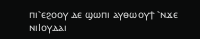ⲡⲓ⳿ⲉϩⲟⲟⲩ ⲇⲉ ϣⲱⲡⲓ ⲁⲩⲑⲱⲟⲩϯ ⳿ⲛϫⲉ ⲛⲓⲒⲟⲩⲇⲁⲓ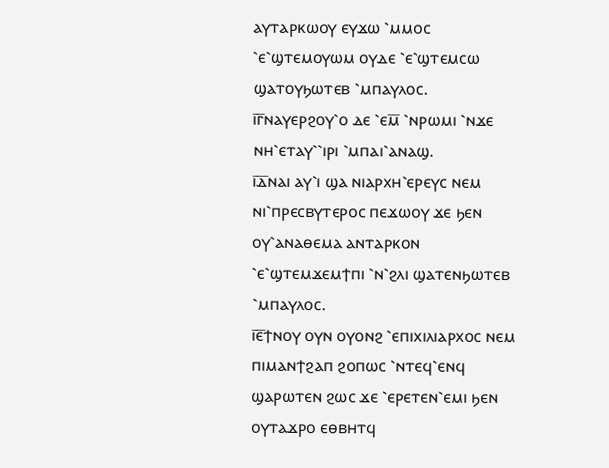ⲁⲩⲧⲁⲣⲕⲱⲟⲩ ⲉⲩϫⲱ ⳿ⲙⲙⲟⲥ ⳿ⲉ⳿ϣⲧⲉⲙⲟⲩⲱⲙ ⲟⲩⲇⲉ ⳿ⲉ⳿ϣⲧⲉⲙⲥⲱ ϣⲁⲧⲟⲩϧⲱⲧⲉⲃ ⳿ⲙⲡⲁⲩⲗⲟⲥ.
ⲓ̅ⲅ̅ⲛⲁⲩⲉⲣϩⲟⲩ⳿ⲟ ⲇⲉ ⳿ⲉⲙ̅ ⳿ⲛⲣⲱⲙⲓ ⳿ⲛϫⲉ ⲛⲏ⳿ⲉⲧⲁⲩ⳿⳿ⲓⲣⲓ ⳿ⲙⲡⲁⲓ⳿ⲁⲛⲁϣ.
ⲓ̅ⲇ̅ⲛⲁⲓ ⲁⲩ⳿ⲓ ϣⲁ ⲛⲓⲁⲣⲭⲏ⳿ⲉⲣⲉⲩⲥ ⲛⲉⲙ ⲛⲓ⳿ⲡⲣⲉⲥⲃⲩⲧⲉⲣⲟⲥ ⲡⲉϫⲱⲟⲩ ϫⲉ ϧⲉⲛ ⲟⲩ⳿ⲁⲛⲁⲑⲉⲙⲁ ⲁⲛⲧⲁⲣⲕⲟⲛ ⳿ⲉ⳿ϣⲧⲉⲙϫⲉⲙϯⲡⲓ ⳿ⲛ⳿ϩⲗⲓ ϣⲁⲧⲉⲛϧⲱⲧⲉⲃ ⳿ⲙⲡⲁⲩⲗⲟⲥ.
ⲓ̅ⲉ̅ϯⲛⲟⲩ ⲟⲩⲛ ⲟⲩⲟⲛϩ ⳿ⲉⲡⲓⲭⲓⲗⲓⲁⲣⲭⲟⲥ ⲛⲉⲙ ⲡⲓⲙⲁⲛϯϩⲁⲡ ϩⲟⲡⲱⲥ ⳿ⲛⲧⲉϥ⳿ⲉⲛϥ ϣⲁⲣⲱⲧⲉⲛ ϩⲱⲥ ϫⲉ ⳿ⲉⲣⲉⲧⲉⲛ⳿ⲉⲙⲓ ϧⲉⲛ ⲟⲩⲧⲁϫⲣⲟ ⲉⲑⲃⲏⲧϥ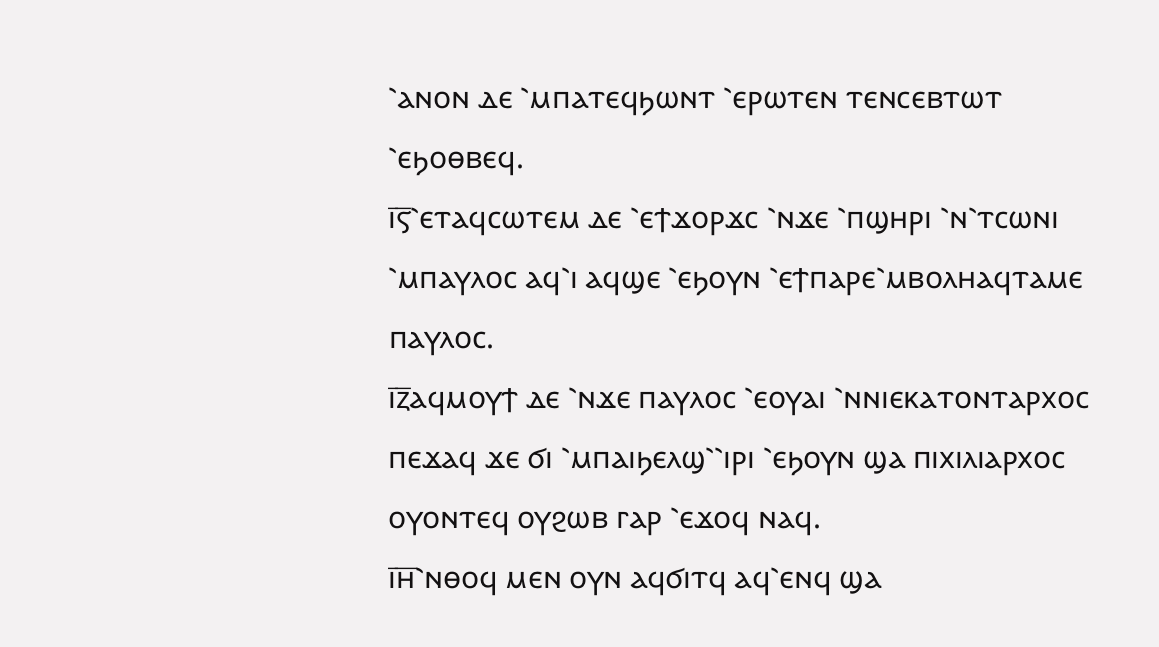⳿ⲁⲛⲟⲛ ⲇⲉ ⳿ⲙⲡⲁⲧⲉϥϧⲱⲛⲧ ⳿ⲉⲣⲱⲧⲉⲛ ⲧⲉⲛⲥⲉⲃⲧⲱⲧ ⳿ⲉϧⲟⲑⲃⲉϥ.
ⲓ̅ⲋ̅⳿ⲉⲧⲁϥⲥⲱⲧⲉⲙ ⲇⲉ ⳿ⲉϯϫⲟⲣϫⲥ ⳿ⲛϫⲉ ⳿ⲡϣⲏⲣⲓ ⳿ⲛ⳿ⲧⲥⲱⲛⲓ ⳿ⲙⲡⲁⲩⲗⲟⲥ ⲁϥ⳿ⲓ ⲁϥϣⲉ ⳿ⲉϧⲟⲩⲛ ⳿ⲉϯⲡⲁⲣⲉ⳿ⲙⲃⲟⲗⲏⲁϥⲧⲁⲙⲉ ⲡⲁⲩⲗⲟⲥ.
ⲓ̅ⲍ̅ⲁϥⲙⲟⲩϯ ⲇⲉ ⳿ⲛϫⲉ ⲡⲁⲩⲗⲟⲥ ⳿ⲉⲟⲩⲁⲓ ⳿ⲛⲛⲓⲉⲕⲁⲧⲟⲛⲧⲁⲣⲭⲟⲥ ⲡⲉϫⲁϥ ϫⲉ ϭⲓ ⳿ⲙⲡⲁⲓϧⲉⲗϣ⳿⳿ⲓⲣⲓ ⳿ⲉϧⲟⲩⲛ ϣⲁ ⲡⲓⲭⲓⲗⲓⲁⲣⲭⲟⲥ ⲟⲩⲟⲛⲧⲉϥ ⲟⲩϩⲱⲃ ⲅⲁⲣ ⳿ⲉϫⲟϥ ⲛⲁϥ.
ⲓ̅ⲏ̅⳿ⲛⲑⲟϥ ⲙⲉⲛ ⲟⲩⲛ ⲁϥϭⲓⲧϥ ⲁϥ⳿ⲉⲛϥ ϣⲁ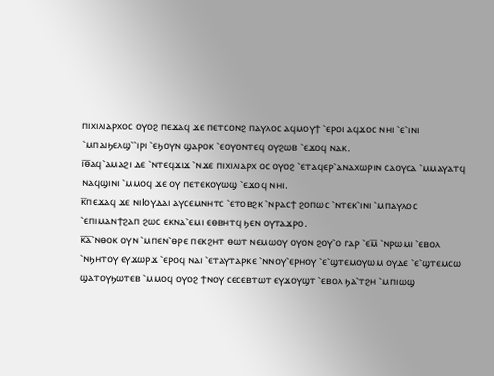ⲡⲓⲭⲓⲗⲓⲁⲣⲭⲟⲥ ⲟⲩⲟϩ ⲡⲉϫⲁϥ ϫⲉ ⲡⲉⲧⲥⲟⲛϩ ⲡⲁⲩⲗⲟⲥ ⲁϥⲙⲟⲩϯ ⳿ⲉⲣⲟⲓ ⲁϥϫⲟⲥ ⲛⲏⲓ ⳿ⲉ⳿ⲓⲛⲓ ⳿ⲙⲡⲁⲓϧⲉⲗϣ⳿⳿ⲓⲣⲓ ⳿ⲉϧⲟⲩⲛ ϣⲁⲣⲟⲕ ⳿ⲉⲟⲩⲟⲛⲧⲉϥ ⲟⲩϩⲱⲃ ⳿ⲉϫⲟϥ ⲛⲁⲕ.
ⲓ̅ⲑ̅ⲁϥ⳿ⲁⲙⲁϩⲓ ⲇⲉ ⳿ⲛⲧⲉϥϫⲓϫ ⳿ⲛϫⲉ ⲡⲓⲭⲓⲗⲓⲁⲣⲭ ⲟⲥ ⲟⲩⲟϩ ⳿ⲉⲧⲁϥⲉⲣ⳿ⲁⲛⲁⲭⲱⲣⲓⲛ ⲥⲁⲟⲩⲥⲁ ⳿ⲙⲙⲁⲩⲁⲧϥ ⲛⲁϥϣⲓⲛⲓ ⳿ⲙⲙⲟϥ ϫⲉ ⲟⲩ ⲡⲉⲧⲉⲕⲟⲩⲱϣ ⳿ⲉϫⲟϥ ⲛⲏⲓ.
ⲕ̅ⲡⲉϫⲁϥ ϫⲉ ⲛⲓⲒⲟⲩⲇⲁⲓ ⲁⲩⲥⲉⲙⲛⲏⲧⲥ ⳿ⲉⲧⲟⲃϩⲕ ⳿ⲛⲣⲁⲥϯ ϩⲟⲡⲱⲥ ⳿ⲛⲧⲉⲕ⳿ⲓⲛⲓ ⳿ⲙⲡⲁⲩⲗⲟⲥ ⳿ⲉⲡⲓⲙⲁⲛϯϩⲁⲡ ϩⲱⲥ ⲉⲕⲛⲁ⳿ⲉⲙⲓ ⲉⲑⲃⲏⲧϥ ϧⲉⲛ ⲟⲩⲧⲁϫⲣⲟ.
ⲕ̅ⲁ̅⳿ⲛⲑⲟⲕ ⲟⲩⲛ ⳿ⲙⲡⲉⲛ⳿ⲑⲣⲉ ⲡⲉⲕϩⲏⲧ ⲑⲱⲧ ⲛⲉⲙⲱⲟⲩ ⲟⲩⲟⲛ ϩⲟⲩ⳿ⲟ ⲅⲁⲣ ⳿ⲉⲙ̅ ⳿ⲛⲣⲱⲙⲓ ⳿ⲉⲃⲟⲗ ⳿ⲛϧⲏⲧⲟⲩ ⲉⲩϫⲱⲣϫ ⳿ⲉⲣⲟϥ ⲛⲁⲓ ⳿ⲉⲧⲁⲩⲧⲁⲣⲕⲉ ⳿ⲛⲛⲟⲩ⳿ⲉⲣⲏⲟⲩ ⳿ⲉ⳿ϣⲧⲉⲙⲟⲩⲱⲙ ⲟⲩⲇⲉ ⳿ⲉ⳿ϣⲧⲉⲙⲥⲱ ϣⲁⲧⲟⲩϧⲱⲧⲉⲃ ⳿ⲙⲙⲟϥ ⲟⲩⲟϩ ϯⲛⲟⲩ ⲥⲉⲥⲉⲃⲧⲱⲧ ⲉⲩϫⲟⲩϣⲧ ⳿ⲉⲃⲟⲗ ϧⲁ⳿ⲧϩⲏ ⳿ⲙⲡⲓⲱϣ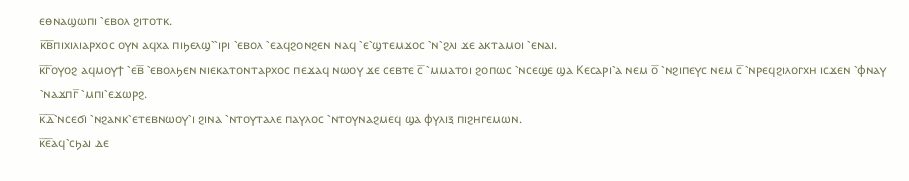ⲉⲑⲛⲁϣⲱⲡⲓ ⳿ⲉⲃⲟⲗ ϩⲓⲧⲟⲧⲕ.
ⲕ̅ⲃ̅ⲡⲓⲭⲓⲗⲓⲁⲣⲭⲟⲥ ⲟⲩⲛ ⲁϥⲭⲁ ⲡⲓϧⲉⲗϣ⳿⳿ⲓⲣⲓ ⳿ⲉⲃⲟⲗ ⳿ⲉⲁϥϩⲟⲛϩⲉⲛ ⲛⲁϥ ⳿ⲉ⳿ϣⲧⲉⲙϫⲟⲥ ⳿ⲛ⳿ϩⲗⲓ ϫⲉ ⲁⲕⲧⲁⲙⲟⲓ ⳿ⲉⲛⲁⲓ.
ⲕ̅ⲅ̅ⲟⲩⲟϩ ⲁϥⲙⲟⲩϯ ⳿ⲉⲃ̅ ⳿ⲉⲃⲟⲗϧⲉⲛ ⲛⲓⲉⲕⲁⲧⲟⲛⲧⲁⲣⲭⲟⲥ ⲡⲉϫⲁϥ ⲛⲱⲟⲩ ϫⲉ ⲥⲉⲃⲧⲉ ⲥ̅ ⳿ⲙⲙⲁⲧⲟⲓ ϩⲟⲡⲱⲥ ⳿ⲛⲥⲉϣⲉ ϣⲁ Ⲕⲉⲥⲁⲣⲓ⳿ⲁ ⲛⲉⲙ ⲟ̅ ⳿ⲛϩⲓⲡⲉⲩⲥ ⲛⲉⲙ ⲥ̅ ⳿ⲛⲣⲉϥϩⲓⲗⲟⲅⲭⲏ ⲓⲥϫⲉⲛ ⳿ⲫⲛⲁⲩ ⳿ⲛⲁϫⲡⲅ̅ ⳿ⲙⲡⲓ⳿ⲉϫⲱⲣϩ.
ⲕ̅ⲇ̅⳿ⲛⲥⲉϭⲓ ⳿ⲛϩⲁⲛⲕ⳿ⲉⲧⲉⲃⲛⲱⲟⲩ⳿ⲓ ϩⲓⲛⲁ ⳿ⲛⲧⲟⲩⲧⲁⲗⲉ ⲡⲁⲩⲗⲟⲥ ⳿ⲛⲧⲟⲩⲛⲁϩⲙⲉϥ ϣⲁ ⲫⲩⲗⲓⲝ ⲡⲓϩⲏⲅⲉⲙⲱⲛ.
ⲕ̅ⲉ̅ⲁϥ⳿ⲥϧⲁⲓ ⲇⲉ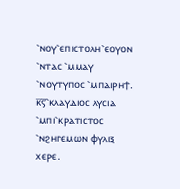⳿ⲛⲟⲩ⳿ⲉⲡⲓⲥⲧⲟⲗⲏ⳿ⲉⲟⲩⲟⲛ ⳿ⲛⲧⲁⲥ ⳿ⲙⲙⲁⲩ ⳿ⲛⲟⲩⲧⲩⲡⲟⲥ ⳿ⲙⲡⲁⲓⲣⲏϯ.
ⲕ̅ⲋ̅⳿ⲕⲗⲁⲩⲇⲓⲟⲥ ⲗⲩⲥⲓⲁ ⳿ⲙⲡⲓ⳿ⲕⲣⲁⲧⲓⲥⲧⲟⲥ ⳿ⲛϩⲏⲅⲉⲙⲱⲛ ⲫⲩⲗⲓⲝ ⲭⲉⲣⲉ.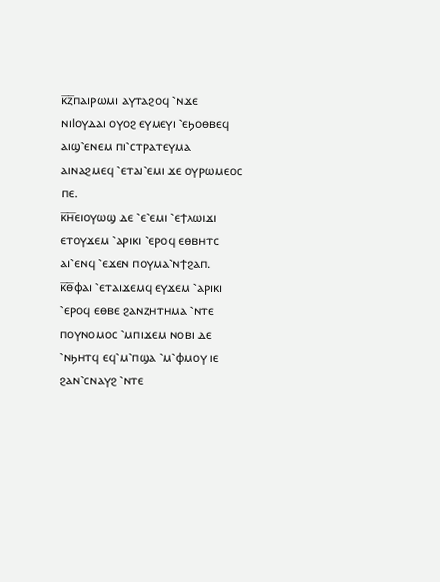ⲕ̅ⲍ̅ⲡⲁⲓⲣⲱⲙⲓ ⲁⲩⲧⲁϩⲟϥ ⳿ⲛϫⲉ ⲛⲓⲒⲟⲩⲇⲁⲓ ⲟⲩⲟϩ ⲉⲩⲙⲉⲩⲓ ⳿ⲉϧⲟⲑⲃⲉϥ ⲁⲓϣ⳿ⲉⲛⲉⲙ ⲡⲓ⳿ⲥⲧⲣⲁⲧⲉⲩⲙⲁ ⲁⲓⲛⲁϩⲙⲉϥ ⳿ⲉⲧⲁⲓ⳿ⲉⲙⲓ ϫⲉ ⲟⲩⲣⲱⲙⲉⲟⲥ ⲡⲉ.
ⲕ̅ⲏ̅ⲉⲓⲟⲩⲱϣ ⲇⲉ ⳿ⲉ⳿ⲉⲙⲓ ⳿ⲉϯⲗⲱⲓϫⲓ ⲉⲧⲟⲩϫⲉⲙ ⳿ⲁⲣⲓⲕⲓ ⳿ⲉⲣⲟϥ ⲉⲑⲃⲏⲧⲥ ⲁⲓ⳿ⲉⲛϥ ⳿ⲉϫⲉⲛ ⲡⲟⲩⲙⲁ⳿ⲛϯϩⲁⲡ.
ⲕ̅ⲑ̅ⲫⲁⲓ ⳿ⲉⲧⲁⲓϫⲉⲙϥ ⲉⲩϫⲉⲙ ⳿ⲁⲣⲓⲕⲓ ⳿ⲉⲣⲟϥ ⲉⲑⲃⲉ ϩⲁⲛⲍⲏⲧⲏⲙⲁ ⳿ⲛⲧⲉ ⲡⲟⲩⲛⲟⲙⲟⲥ ⳿ⲙⲡⲓϫⲉⲙ ⲛⲟⲃⲓ ⲇⲉ ⳿ⲛϧⲏⲧϥ ⲉϥ⳿ⲙ⳿ⲡϣⲁ ⳿ⲙ⳿ⲫⲙⲟⲩ ⲓⲉ ϩⲁⲛ⳿ⲥⲛⲁⲩϩ ⳿ⲛⲧⲉ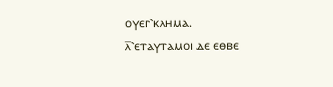ⲟⲩⲉⲅ⳿ⲕⲗⲏⲙⲁ.
ⲗ̅⳿ⲉⲧⲁⲩⲧⲁⲙⲟⲓ ⲇⲉ ⲉⲑⲃⲉ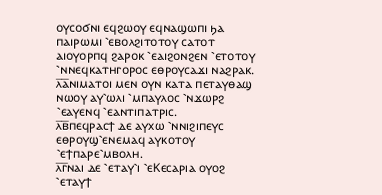ⲟⲩⲥⲟϭⲛⲓ ⲉϥϩⲱⲟⲩ ⲉϥⲛⲁϣⲱⲡⲓ ϧⲁ ⲡⲁⲓⲣⲱⲙⲓ ⳿ⲉⲃⲟⲗϩⲓⲧⲟⲧⲟⲩ ⲥⲁⲧⲟⲧ ⲁⲓⲟⲩⲟⲣⲡϥ ϩⲁⲣⲟⲕ ⳿ⲉⲁⲓϩⲟⲛϩⲉⲛ ⳿ⲉⲧⲟⲧⲟⲩ ⳿ⲛⲛⲉϥⲕⲁⲧⲏⲅⲟⲣⲟⲥ ⲉⲑⲣⲟⲩⲥⲁϫⲓ ⲛⲁϩⲣⲁⲕ.
ⲗ̅ⲁ̅ⲛⲓⲙⲁⲧⲟⲓ ⲙⲉⲛ ⲟⲩⲛ ⲕⲁⲧⲁ ⲡⲉⲧⲁⲩⲑⲁϣ ⲛⲱⲟⲩ ⲁⲩ⳿ⲱⲗⲓ ⳿ⲙⲡⲁⲩⲗⲟⲥ ⳿ⲛϫⲱⲣϩ ⳿ⲉⲁⲩⲉⲛϥ ⳿ⲉⲁⲛⲧⲓⲡⲁⲧⲣⲓⲥ.
ⲗ̅ⲃ̅ⲡⲉϥⲣⲁⲥϯ ⲇⲉ ⲁⲩⲭⲱ ⳿ⲛⲛⲓϩⲓⲡⲉⲩⲥ ⲉⲑⲣⲟⲩϣ⳿ⲉⲛⲉⲙⲁϥ ⲁⲩⲕⲟⲧⲟⲩ ⳿ⲉϯⲡⲁⲣⲉ⳿ⲙⲃⲟⲗⲏ.
ⲗ̅ⲅ̅ⲛⲁⲓ ⲇⲉ ⳿ⲉⲧⲁⲩ⳿ⲓ ⳿ⲉⲔⲉⲥⲁⲣⲓⲁ ⲟⲩⲟϩ ⳿ⲉⲧⲁⲩϯ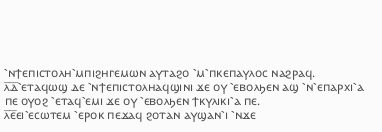⳿ⲛϯⲉⲡⲓⲥⲧⲟⲗⲏ⳿ⲙⲡⲓϩⲏⲅⲉⲙⲱⲛ ⲁⲩⲧⲁϩⲟ ⳿ⲙ⳿ⲡⲕⲉⲡⲁⲩⲗⲟⲥ ⲛⲁϩⲣⲁϥ.
ⲗ̅ⲇ̅⳿ⲉⲧⲁϥⲱϣ ⲇⲉ ⳿ⲛϯⲉⲡⲓⲥⲧⲟⲗⲏⲁϥϣⲓⲛⲓ ϫⲉ ⲟⲩ ⳿ⲉⲃⲟⲗϧⲉⲛ ⲁϣ ⳿ⲛ⳿ⲉⲡⲁⲣⲭⲓ⳿ⲁ ⲡⲉ ⲟⲩⲟϩ ⳿ⲉⲧⲁϥ⳿ⲉⲙⲓ ϫⲉ ⲟⲩ ⳿ⲉⲃⲟⲗϧⲉⲛ ϯⲕⲩⲗⲓⲕⲓ⳿ⲁ ⲡⲉ.
ⲗ̅ⲉ̅ⲉⲓ⳿ⲉⲥⲱⲧⲉⲙ ⳿ⲉⲣⲟⲕ ⲡⲉϫⲁϥ ϩⲟⲧⲁⲛ ⲁⲩϣⲁⲛ⳿ⲓ ⳿ⲛϫⲉ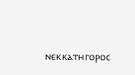ⲛⲉⲕⲕⲁⲧⲏⲅⲟⲣⲟⲥ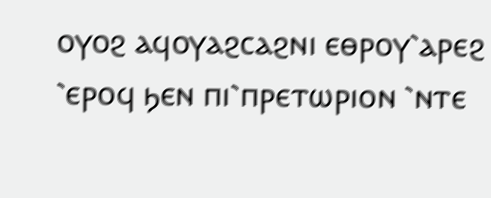ⲟⲩⲟϩ ⲁϥⲟⲩⲁϩⲥⲁϩⲛⲓ ⲉⲑⲣⲟⲩ⳿ⲁⲣⲉϩ ⳿ⲉⲣⲟϥ ϧⲉⲛ ⲡⲓ⳿ⲡⲣⲉⲧⲱⲣⲓⲟⲛ ⳿ⲛⲧⲉ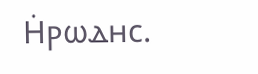Ⲏ̇ⲣⲱⲇⲏⲥ.